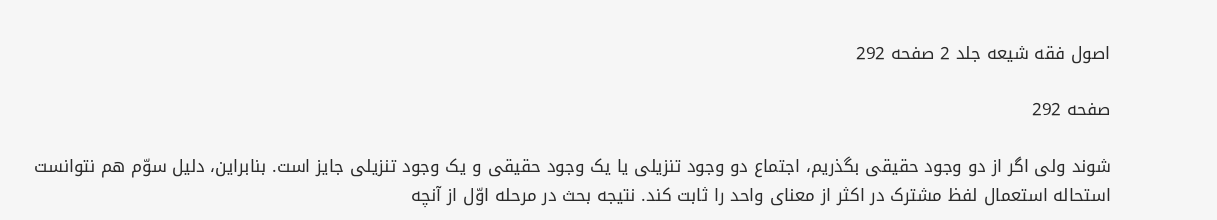اصول فقه شیعه جلد 2 صفحه 292

صفحه 292

شوند ولی اگر از دو وجود حقیقی بگذریم، اجتماع دو وجود تنزیلی یا یک وجود حقیقی و یک وجود تنزیلی جایز است. بنابراین، دلیل سوّم هم نتوانست استحاله استعمال لفظ مشترک در اکثر از معنای واحد را ثابت کند. نتیجه بحث در مرحله اوّل از آنچه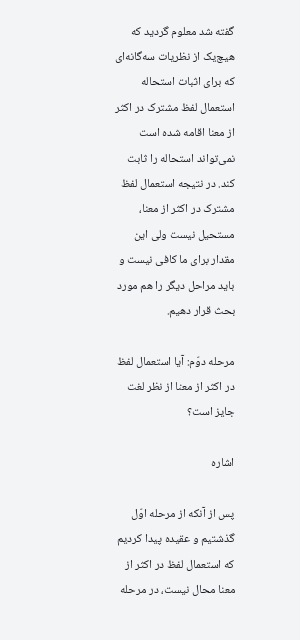گفته شد معلوم گردید که هیچ‌یک از نظریات سه‌گانه‌ای که برای اثبات استحاله استعمال لفظ مشترک در اکثر از معنا اقامه شده است نمی‌تواند استحاله را ثابت کند. در نتیجه استعمال لفظ مشترک در اکثر از معنا، مستحیل نیست ولی این مقدار برای ما کافی نیست و باید مراحل دیگر را هم مورد بحث قرار دهیم.

مرحله دوّم: آیا استعمال لفظ در اکثر از معنا از نظر لغت جایز است؟

اشاره

پس از آنکه از مرحله اوّل گذشتیم و عقیده پیدا کردیم که استعمال لفظ در اکثر از معنا محال نیست، در مرحله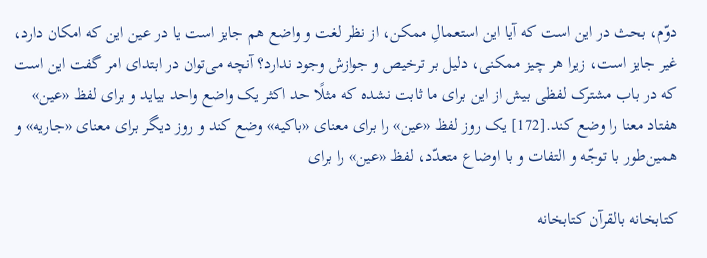دوّم، بحث در این است که آیا این استعمالِ ممکن، از نظر لغت و واضع هم جایز است یا در عین این که امکان دارد، غیر جایز است، زیرا هر چیز ممکنی، دلیل بر ترخیص و جوازش وجود ندارد؟ آنچه می‌توان در ابتدای امر گفت این است که در باب مشترک لفظی بیش از این برای ما ثابت نشده که مثلًا حد اکثر یک واضع واحد بیاید و برای لفظ «عین» هفتاد معنا را وضع کند.[172] یک روز لفظ «عین» را برای معنای «باکیه» وضع کند و روز دیگر برای معنای «جاریه» و همین‌طور با توجّه و التفات و با اوضاع متعدّد، لفظ «عین» را برای

کتابخانه بالقرآن کتابخانه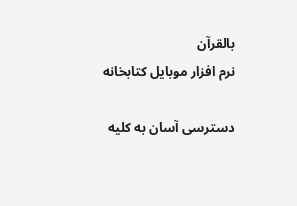بالقرآن
نرم افزار موبایل کتابخانه

دسترسی آسان به کلیه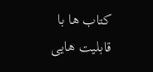کتاب ها با قابلیت هایی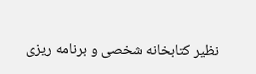نظیر کتابخانه شخصی و برنامه ریزی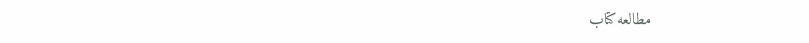مطالعه کتاب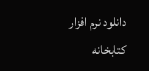دانلود نرم افزار کتابخانه